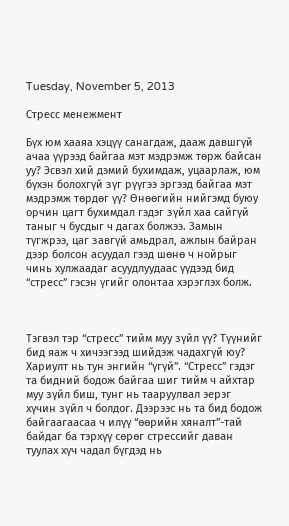Tuesday, November 5, 2013

Стресс менежмент

Бүх юм хааяа хэцүү санагдаж, дааж давшгүй ачаа үүрээд байгаа мэт мэдрэмж төрж байсан уу? Эсвэл хий дэмий бухимдаж, уцаарлаж, юм бүхэн болохгүй зүг рүүгээ эргээд байгаа мэт мэдрэмж төрдөг үү? Өнөөгийн нийгэмд буюу орчин цагт бухимдал гэдэг зүйл хаа сайгүй таныг ч бусдыг ч дагах болжээ. Замын түгжрээ, цаг завгүй амьдрал, ажлын байран дээр болсон асуудал гээд шөнө ч нойрыг чинь хулжаадаг асуудлуудаас үүдээд бид “стресс” гэсэн үгийг олонтаа хэрэглэх болж.



Тэгвэл тэр “стресс” тийм муу зүйл үү? Түүнийг бид яаж ч хичээгээд шийдэж чадахгүй юу? Хариулт нь тун энгийн “үгүй”. “Стресс” гэдэг та бидний бодож байгаа шиг тийм ч айхтар муу зүйл биш, тунг нь тааруулвал эерэг хүчин зүйл ч болдог. Дээрээс нь та бид бодож байгаагаасаа ч илүү “өөрийн хяналт”-тай байдаг ба тэрхүү сөрөг стрессийг даван туулах хүч чадал бүгдэд нь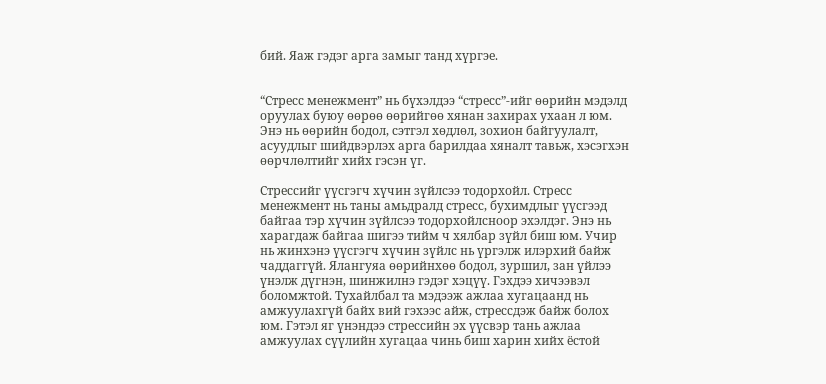бий. Яаж гэдэг арга замыг танд хүргэе.


“Стресс менежмент” нь бүхэлдээ “стресс”-ийг өөрийн мэдэлд оруулах буюу өөрөө өөрийгөө хянан захирах ухаан л юм. Энэ нь өөрийн бодол, сэтгэл хөдлөл, зохион байгуулалт, асуудлыг шийдвэрлэх арга барилдаа хяналт тавьж, хэсэгхэн өөрчлөлтийг хийх гэсэн үг.

Стрессийг үүсгэгч хүчин зүйлсээ тодорхойл. Стресс менежмент нь таны амьдралд стресс, бухимдлыг үүсгээд байгаа тэр хүчин зүйлсээ тодорхойлсноор эхэлдэг. Энэ нь харагдаж байгаа шигээ тийм ч хялбар зүйл биш юм. Учир нь жинхэнэ үүсгэгч хүчин зүйлс нь үргэлж илэрхий байж чаддаггүй. Ялангуяа өөрийнхөө бодол, зуршил, зан үйлээ үнэлж дүгнэн, шинжилнэ гэдэг хэцүү. Гэхдээ хичээвэл боломжтой. Тухайлбал та мэдээж ажлаа хугацаанд нь амжуулахгүй байх вий гэхээс айж, стрессдэж байж болох юм. Гэтэл яг үнэндээ стрессийн эх үүсвэр тань ажлаа амжуулах сүүлийн хугацаа чинь биш харин хийх ёстой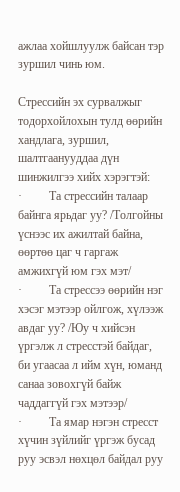ажлаа хойшлуулж байсан тэр зуршил чинь юм.

Стрессийн эх сурвалжыг тодорхойлохын тулд өөрийн хандлага, зуршил, шалтгаанууддаа дүн шинжилгээ хийх хэрэгтэй:
·         Та стрессийн талаар байнга ярьдаг уу? /Толгойны үснээс их ажилтай байна, өөртөө цаг ч гаргаж амжихгүй юм гэх мэт/
·         Та стрессээ өөрийн нэг хэсэг мэтээр ойлгож, хүлээж авдаг уу? /Юу ч хийсэн үргэлж л стресстэй байдаг, би угаасаа л ийм хүн, юманд санаа зовохгүй байж чаддаггүй гэх мэтээр/
·         Та ямар нэгэн стресст хүчин зүйлийг үргэж бусад руу эсвэл нөхцөл байдал руу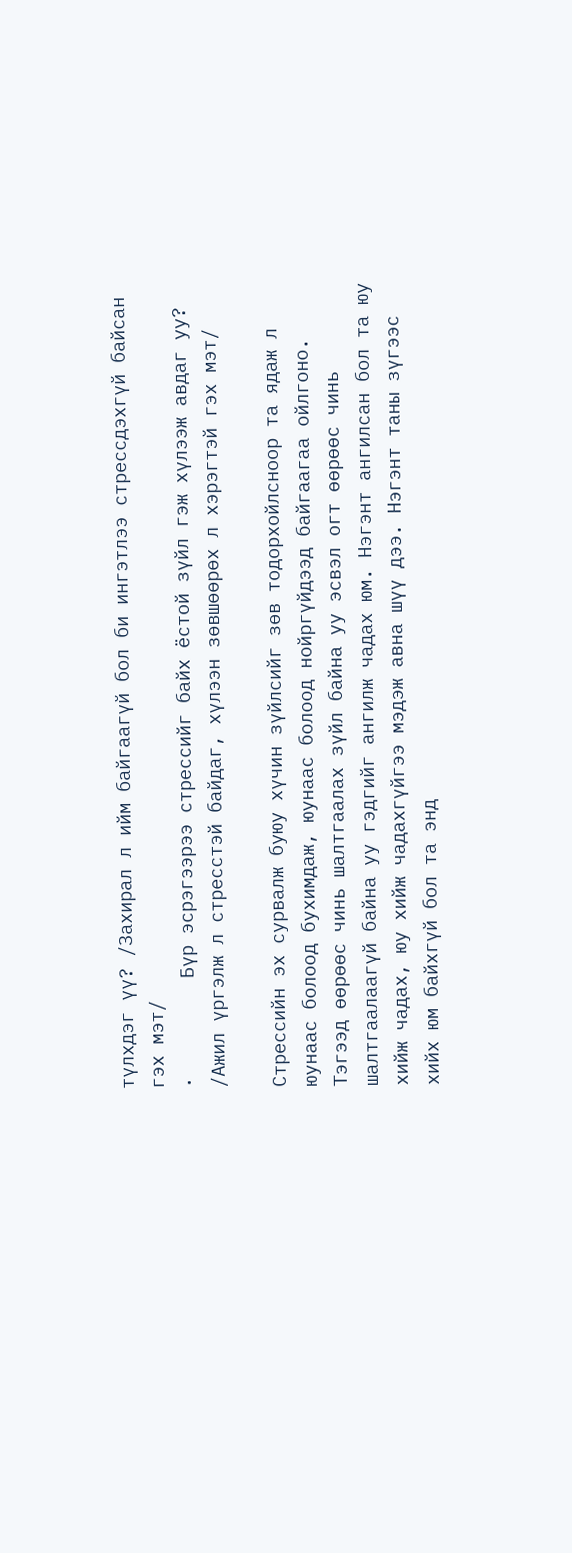түлхдэг үү? /Захирал л ийм байгаагүй бол би ингэтлээ стрессдэхгүй байсан гэх мэт/
·         Бүр эсрэгээрээ стрессийг байх ёстой зүйл гэж хүлээж авдаг уу? /Ажил үргэлж л стресстэй байдаг, хүлээн зөвшөөрөх л хэрэгтэй гэх мэт/

Стрессийн эх сурвалж буюу хүчин зүйлсийг зөв тодорхойлсноор та ядаж л юунаас болоод бухимдаж, юунаас болоод нойргүйдээд байгаагаа ойлгоно. Тэгээд өөрөөс чинь шалтгаалах зүйл байна уу эсвэл огт өөрөөс чинь шалтгаалаагүй байна уу гэдгийг ангилж чадах юм. Нэгэнт ангилсан бол та юу хийж чадах, юу хийж чадахгүйгээ мэдэж авна шүү дээ. Нэгэнт таны зүгээс хийх юм байхгүй бол та энд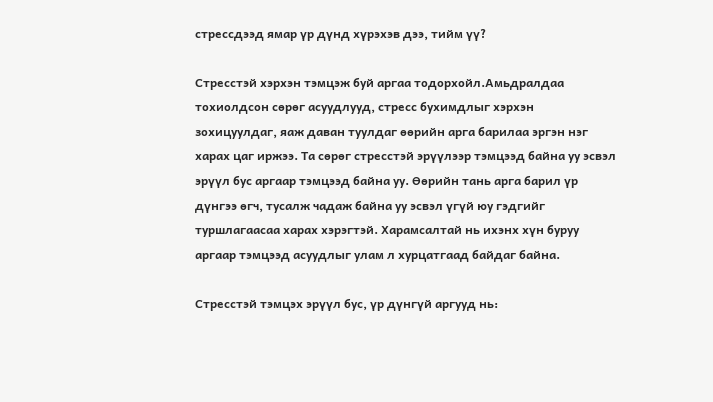стрессдээд ямар үр дүнд хүрэхэв дээ, тийм үү?

Стресстэй хэрхэн тэмцэж буй аргаа тодорхойл.Амьдралдаа тохиолдсон сөрөг асуудлууд, стресс бухимдлыг хэрхэн зохицуулдаг, яаж даван туулдаг өөрийн арга барилаа эргэн нэг харах цаг иржээ. Та сөрөг стресстэй эрүүлээр тэмцээд байна уу эсвэл эрүүл бус аргаар тэмцээд байна уу. Өөрийн тань арга барил үр дүнгээ өгч, тусалж чадаж байна уу эсвэл үгүй юу гэдгийг туршлагаасаа харах хэрэгтэй. Харамсалтай нь ихэнх хүн буруу аргаар тэмцээд асуудлыг улам л хурцатгаад байдаг байна.

Стресстэй тэмцэх эрүүл бус, үр дүнгүй аргууд нь: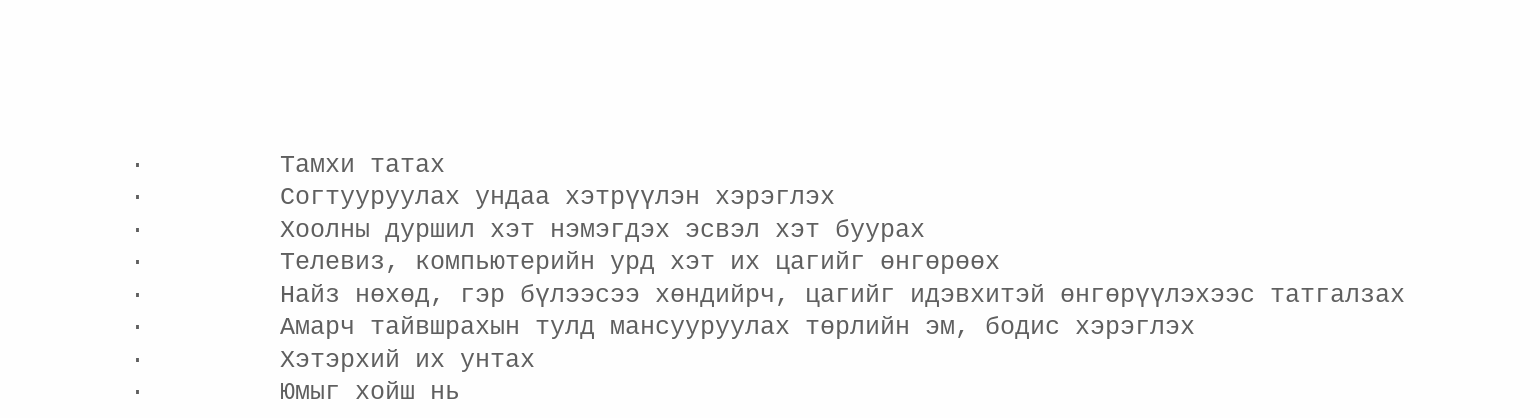·         Тамхи татах
·         Согтууруулах ундаа хэтрүүлэн хэрэглэх
·         Хоолны дуршил хэт нэмэгдэх эсвэл хэт буурах
·         Телевиз, компьютерийн урд хэт их цагийг өнгөрөөх
·         Найз нөхөд, гэр бүлээсээ хөндийрч, цагийг идэвхитэй өнгөрүүлэхээс татгалзах
·         Амарч тайвшрахын тулд мансууруулах төрлийн эм, бодис хэрэглэх
·         Хэтэрхий их унтах
·         Юмыг хойш нь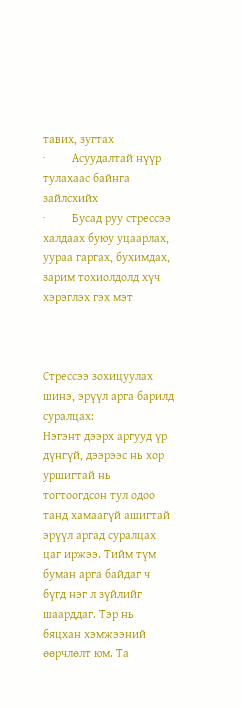тавих, зугтах
·         Асуудалтай нүүр тулахаас байнга зайлсхийх
·         Бусад руу стрессээ халдаах буюу уцаарлах, уураа гаргах, бухимдах, зарим тохиолдолд хүч хэрэглэх гэх мэт



Стрессээ зохицуулах шинэ, эрүүл арга барилд суралцах:
Нэгэнт дээрх аргууд үр дүнгүй, дээрээс нь хор уршигтай нь тогтоогдсон тул одоо танд хамаагүй ашигтай эрүүл аргад суралцах цаг иржээ. Тийм түм буман арга байдаг ч бүгд нэг л зүйлийг шаарддаг. Тэр нь бяцхан хэмжээний өөрчлөлт юм. Та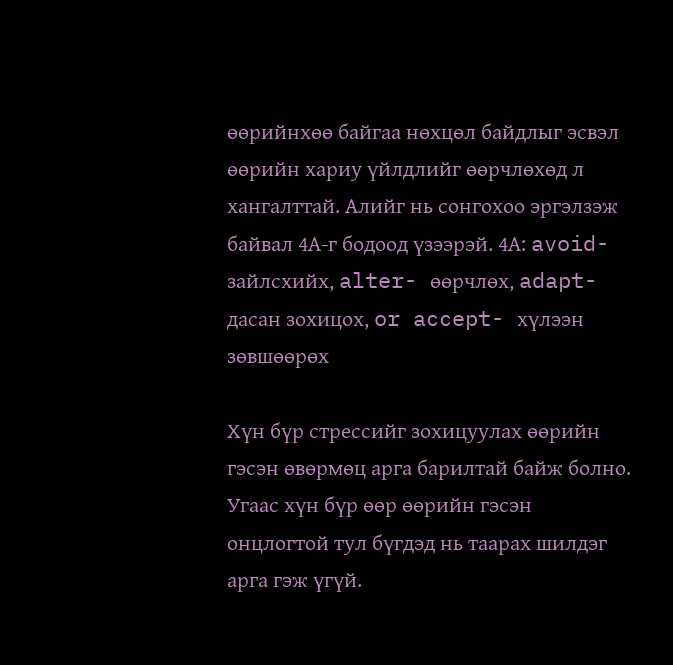өөрийнхөө байгаа нөхцөл байдлыг эсвэл өөрийн хариу үйлдлийг өөрчлөхөд л хангалттай. Алийг нь сонгохоо эргэлзэж байвал 4А-г бодоод үзээрэй. 4А: avoid- зайлсхийх, alter- өөрчлөх, adapt- дасан зохицох, or accept- хүлээн зөвшөөрөх

Хүн бүр стрессийг зохицуулах өөрийн гэсэн өвөрмөц арга барилтай байж болно. Угаас хүн бүр өөр өөрийн гэсэн онцлогтой тул бүгдэд нь таарах шилдэг арга гэж үгүй.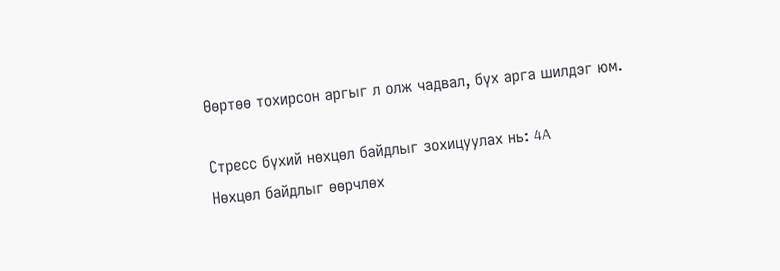Өөртөө тохирсон аргыг л олж чадвал, бүх арга шилдэг юм.

Стресс бүхий нөхцөл байдлыг зохицуулах нь: 4A
Нөхцөл байдлыг өөрчлөх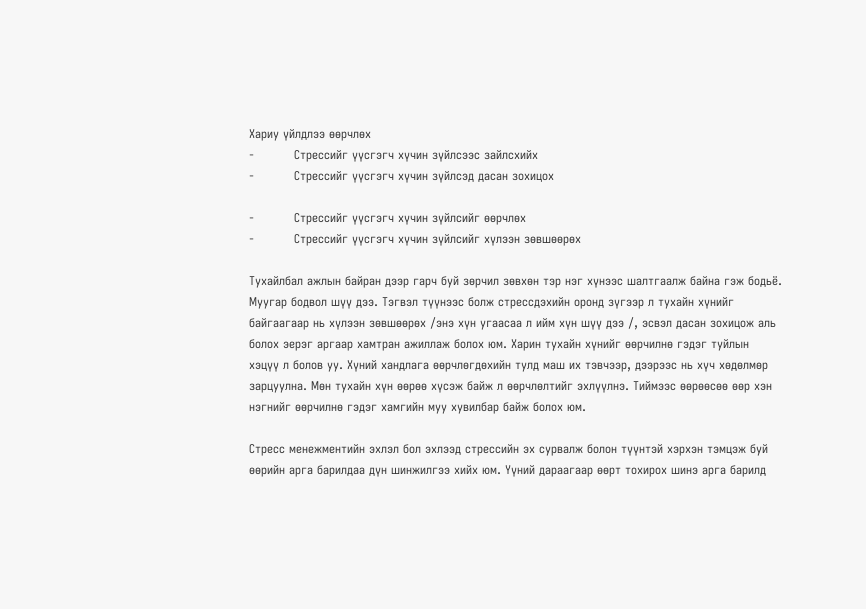Хариу үйлдлээ өөрчлөх
-          Стрессийг үүсгэгч хүчин зүйлсээс зайлсхийх
-          Стрессийг үүсгэгч хүчин зүйлсэд дасан зохицох

-          Стрессийг үүсгэгч хүчин зүйлсийг өөрчлөх
-          Стрессийг үүсгэгч хүчин зүйлсийг хүлээн зөвшөөрөх

Тухайлбал ажлын байран дээр гарч буй зөрчил зөвхөн тэр нэг хүнээс шалтгаалж байна гэж бодьё. Муугар бодвол шүү дээ. Тэгвэл түүнээс болж стрессдэхийн оронд зүгээр л тухайн хүнийг байгаагаар нь хүлээн зөвшөөрөх /энэ хүн угаасаа л ийм хүн шүү дээ /, эсвэл дасан зохицож аль болох эерэг аргаар хамтран ажиллаж болох юм. Харин тухайн хүнийг өөрчилнө гэдэг туйлын хэцүү л болов уу. Хүний хандлага өөрчлөгдөхийн тулд маш их тэвчээр, дээрээс нь хүч хөдөлмөр зарцуулна. Мөн тухайн хүн өөрөө хүсэж байж л өөрчлөлтийг эхлүүлнэ. Тиймээс өөрөөсөө өөр хэн нэгнийг өөрчилнө гэдэг хамгийн муу хувилбар байж болох юм.

Стресс менежментийн эхлэл бол эхлээд стрессийн эх сурвалж болон түүнтэй хэрхэн тэмцэж буй өөрийн арга барилдаа дүн шинжилгээ хийх юм. Үүний дараагаар өөрт тохирох шинэ арга барилд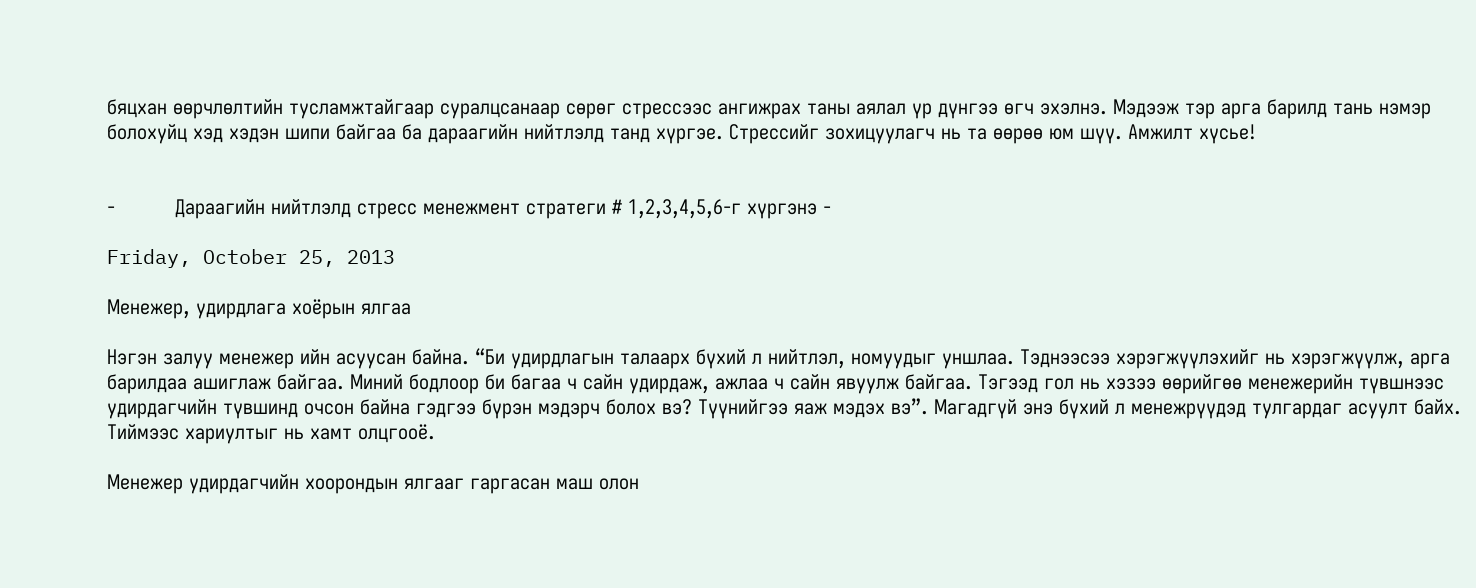бяцхан өөрчлөлтийн тусламжтайгаар суралцсанаар сөрөг стрессээс ангижрах таны аялал үр дүнгээ өгч эхэлнэ. Мэдээж тэр арга барилд тань нэмэр болохуйц хэд хэдэн шипи байгаа ба дараагийн нийтлэлд танд хүргэе. Стрессийг зохицуулагч нь та өөрөө юм шүү. Амжилт хүсье!


-          Дараагийн нийтлэлд стресс менежмент стратеги # 1,2,3,4,5,6-г хүргэнэ -

Friday, October 25, 2013

Менежер, удирдлага хоёрын ялгаа

Нэгэн залуу менежер ийн асуусан байна. “Би удирдлагын талаарх бүхий л нийтлэл, номуудыг уншлаа. Тэднээсээ хэрэгжүүлэхийг нь хэрэгжүүлж, арга барилдаа ашиглаж байгаа. Миний бодлоор би багаа ч сайн удирдаж, ажлаа ч сайн явуулж байгаа. Тэгээд гол нь хэзээ өөрийгөө менежерийн түвшнээс удирдагчийн түвшинд очсон байна гэдгээ бүрэн мэдэрч болох вэ? Түүнийгээ яаж мэдэх вэ”. Магадгүй энэ бүхий л менежрүүдэд тулгардаг асуулт байх. Тиймээс хариултыг нь хамт олцгооё.

Менежер удирдагчийн хоорондын ялгааг гаргасан маш олон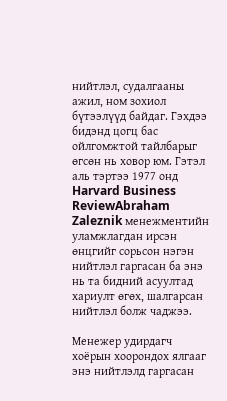нийтлэл, судалгааны ажил, ном зохиол бүтээлүүд байдаг. Гэхдээ бидэнд цогц бас ойлгомжтой тайлбарыг өгсөн нь ховор юм. Гэтэл аль тэртээ 1977 онд Harvard Business ReviewAbraham Zaleznik менежментийн уламжлагдан ирсэн  өнцгийг сорьсон нэгэн нийтлэл гаргасан ба энэ нь та бидний асуултад хариулт өгөх, шалгарсан нийтлэл болж чаджээ.

Менежер удирдагч хоёрын хоорондох ялгааг энэ нийтлэлд гаргасан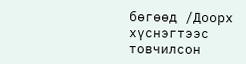бөгөөд /Доорх хүснэгтээс товчилсон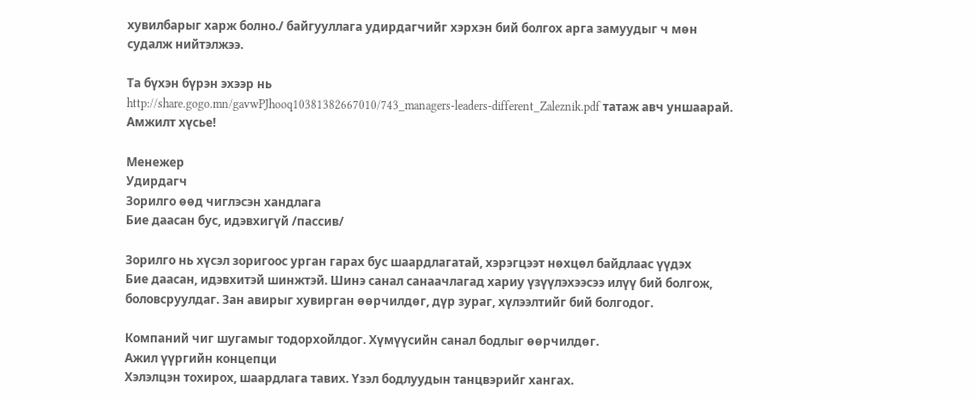хувилбарыг харж болно./ байгууллага удирдагчийг хэрхэн бий болгох арга замуудыг ч мөн судалж нийтэлжээ.

Та бүхэн бүрэн эхээр нь
http://share.gogo.mn/gavwPJhooq10381382667010/743_managers-leaders-different_Zaleznik.pdf татаж авч уншаарай. Амжилт хүсье!

Менежер
Удирдагч
Зорилго өөд чиглэсэн хандлага
Бие даасан бус, идэвхигүй /пассив/

Зорилго нь хүсэл зоригоос урган гарах бус шаардлагатай, хэрэгцээт нөхцөл байдлаас үүдэх
Бие даасан, идэвхитэй шинжтэй. Шинэ санал санаачлагад хариу үзүүлэхээсээ илүү бий болгож, боловсруулдаг. Зан авирыг хувирган өөрчилдөг, дүр зураг, хүлээлтийг бий болгодог.

Компаний чиг шугамыг тодорхойлдог. Хүмүүсийн санал бодлыг өөрчилдөг.
Ажил үүргийн концепци
Хэлэлцэн тохирох, шаардлага тавих. Үзэл бодлуудын танцвэрийг хангах.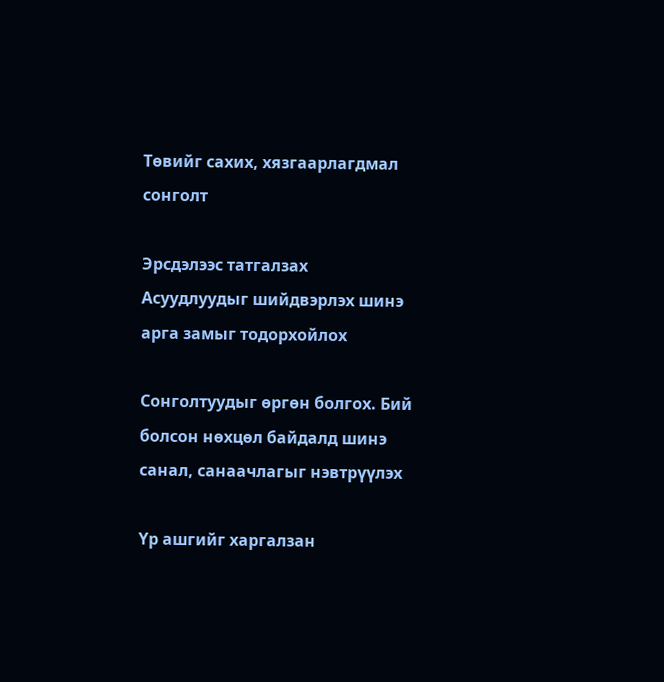Төвийг сахих, хязгаарлагдмал сонголт

Эрсдэлээс татгалзах
Асуудлуудыг шийдвэрлэх шинэ арга замыг тодорхойлох

Сонголтуудыг өргөн болгох. Бий болсон нөхцөл байдалд шинэ санал, санаачлагыг нэвтрүүлэх

Үр ашгийг харгалзан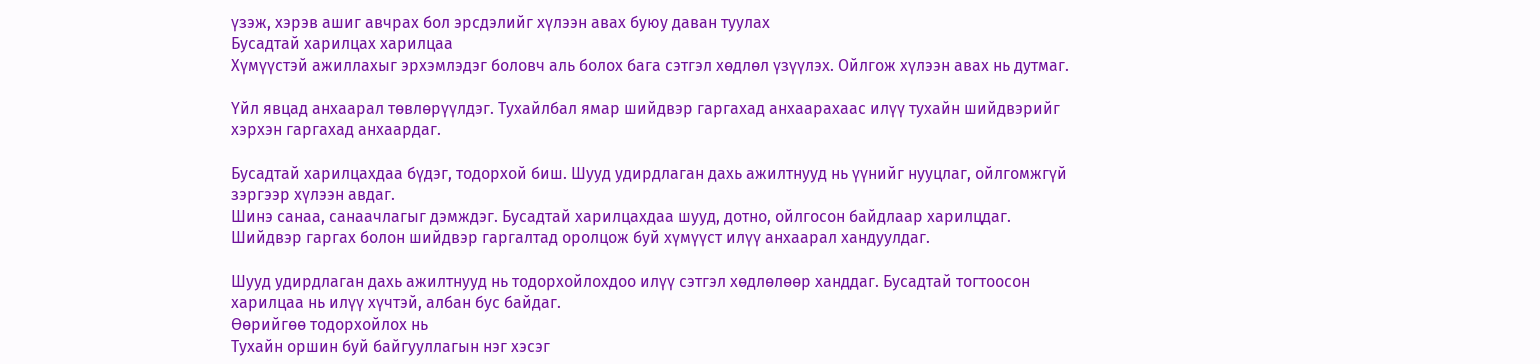үзэж, хэрэв ашиг авчрах бол эрсдэлийг хүлээн авах буюу даван туулах
Бусадтай харилцах харилцаа
Хүмүүстэй ажиллахыг эрхэмлэдэг боловч аль болох бага сэтгэл хөдлөл үзүүлэх. Ойлгож хүлээн авах нь дутмаг.

Үйл явцад анхаарал төвлөрүүлдэг. Тухайлбал ямар шийдвэр гаргахад анхаарахаас илүү тухайн шийдвэрийг хэрхэн гаргахад анхаардаг.

Бусадтай харилцахдаа бүдэг, тодорхой биш. Шууд удирдлаган дахь ажилтнууд нь үүнийг нууцлаг, ойлгомжгүй зэргээр хүлээн авдаг.
Шинэ санаа, санаачлагыг дэмждэг. Бусадтай харилцахдаа шууд, дотно, ойлгосон байдлаар харилцдаг.
Шийдвэр гаргах болон шийдвэр гаргалтад оролцож буй хүмүүст илүү анхаарал хандуулдаг.

Шууд удирдлаган дахь ажилтнууд нь тодорхойлохдоо илүү сэтгэл хөдлөлөөр ханддаг. Бусадтай тогтоосон харилцаа нь илүү хүчтэй, албан бус байдаг.
Өөрийгөө тодорхойлох нь
Тухайн оршин буй байгууллагын нэг хэсэг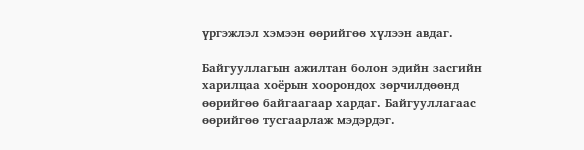үргэжлэл хэмээн өөрийгөө хүлээн авдаг.

Байгууллагын ажилтан болон эдийн засгийн харилцаа хоёрын хоорондох зөрчилдөөнд өөрийгөө байгаагаар хардаг. Байгууллагаас өөрийгөө тусгаарлаж мэдэрдэг.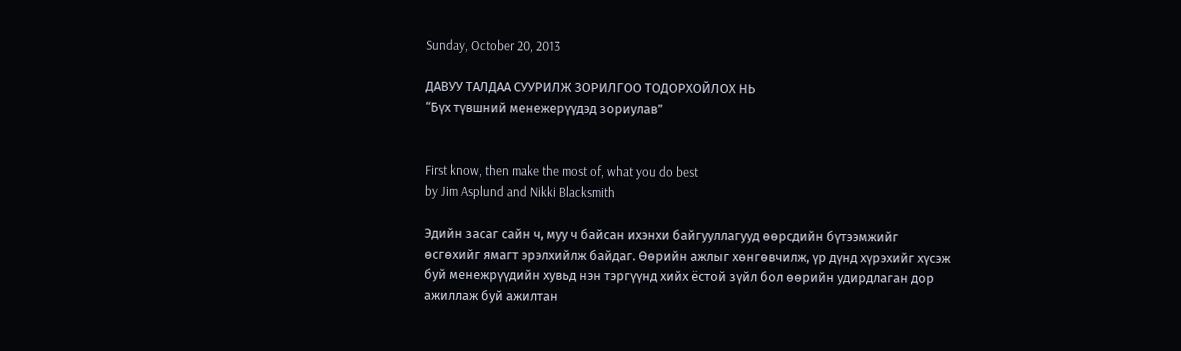Sunday, October 20, 2013

ДАВУУ ТАЛДАА СУУРИЛЖ ЗОРИЛГОО ТОДОРХОЙЛОХ НЬ
“Бүх түвшний менежерүүдэд зориулав”


First know, then make the most of, what you do best
by Jim Asplund and Nikki Blacksmith

Эдийн засаг сайн ч, муу ч байсан ихэнхи байгууллагууд өөрсдийн бүтээмжийг өсгөхийг ямагт эрэлхийлж байдаг. Өөрийн ажлыг хөнгөвчилж, үр дүнд хүрэхийг хүсэж буй менежрүүдийн хувьд нэн тэргүүнд хийх ёстой зүйл бол өөрийн удирдлаган дор ажиллаж буй ажилтан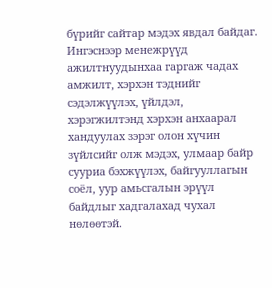бүрийг сайтар мэдэх явдал байдаг. Ингэснээр менежрүүд ажилтнуудынхаа гаргаж чадах амжилт, хэрхэн тэднийг сэдэлжүүлэх, үйлдэл, хэрэгжилтэнд хэрхэн анхаарал хандуулах зэрэг олон хүчин зүйлсийг олж мэдэх, улмаар байр сууриа бэхжүүлэх, байгууллагын соёл, уур амьсгалын эрүүл байдлыг хадгалахад чухал нөлөөтэй.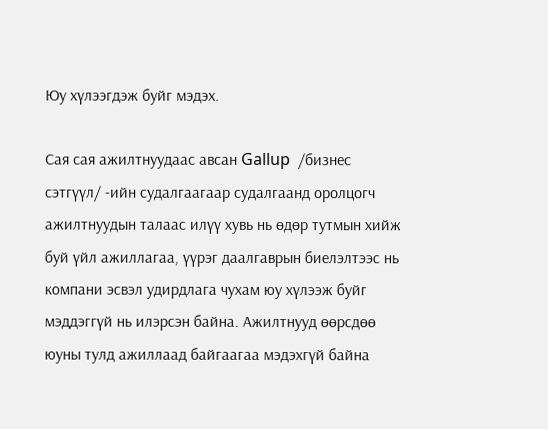Юу хүлээгдэж буйг мэдэх.

Сая сая ажилтнуудаас авсан Gallup  /бизнес сэтгүүл/ -ийн судалгаагаар судалгаанд оролцогч ажилтнуудын талаас илүү хувь нь өдөр тутмын хийж буй үйл ажиллагаа, үүрэг даалгаврын биелэлтээс нь компани эсвэл удирдлага чухам юу хүлээж буйг мэддэггүй нь илэрсэн байна. Ажилтнууд өөрсдөө юуны тулд ажиллаад байгаагаа мэдэхгүй байна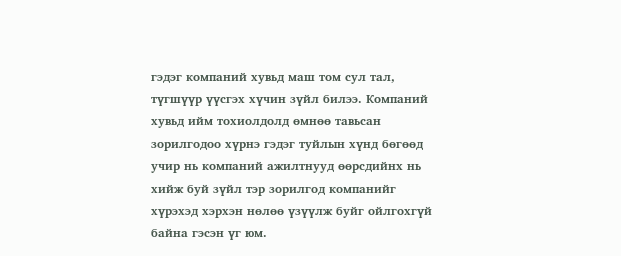гэдэг компаний хувьд маш том сул тал, түгшүүр үүсгэх хүчин зүйл билээ. Компаний хувьд ийм тохиолдолд өмнөө тавьсан зорилгодоо хүрнэ гэдэг туйлын хүнд бөгөөд учир нь компаний ажилтнууд өөрсдийнх нь хийж буй зүйл тэр зорилгод компанийг хүрэхэд хэрхэн нөлөө үзүүлж буйг ойлгохгүй байна гэсэн үг юм.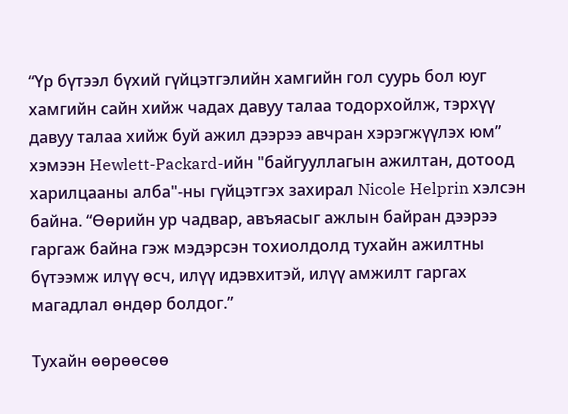“Үр бүтээл бүхий гүйцэтгэлийн хамгийн гол суурь бол юуг хамгийн сайн хийж чадах давуу талаа тодорхойлж, тэрхүү давуу талаа хийж буй ажил дээрээ авчран хэрэгжүүлэх юм” хэмээн Hewlett-Packard-ийн "байгууллагын ажилтан, дотоод харилцааны алба"-ны гүйцэтгэх захирал Nicole Helprin хэлсэн байна. “Өөрийн ур чадвар, авъяасыг ажлын байран дээрээ гаргаж байна гэж мэдэрсэн тохиолдолд тухайн ажилтны бүтээмж илүү өсч, илүү идэвхитэй, илүү амжилт гаргах магадлал өндөр болдог.”

Тухайн өөрөөсөө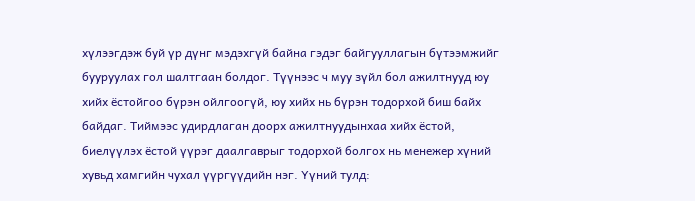хүлээгдэж буй үр дүнг мэдэхгүй байна гэдэг байгууллагын бүтээмжийг бууруулах гол шалтгаан болдог. Түүнээс ч муу зүйл бол ажилтнууд юу хийх ёстойгоо бүрэн ойлгоогүй, юу хийх нь бүрэн тодорхой биш байх байдаг. Тиймээс удирдлаган доорх ажилтнуудынхаа хийх ёстой, биелүүлэх ёстой үүрэг даалгаврыг тодорхой болгох нь менежер хүний хувьд хамгийн чухал үүргүүдийн нэг. Үүний тулд: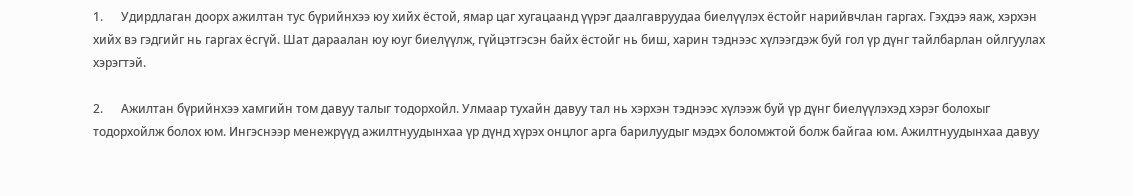1.      Удирдлаган доорх ажилтан тус бүрийнхээ юу хийх ёстой, ямар цаг хугацаанд үүрэг даалгавруудаа биелүүлэх ёстойг нарийвчлан гаргах. Гэхдээ яаж, хэрхэн хийх вэ гэдгийг нь гаргах ёсгүй. Шат дараалан юу юуг биелүүлж, гүйцэтгэсэн байх ёстойг нь биш, харин тэднээс хүлээгдэж буй гол үр дүнг тайлбарлан ойлгуулах хэрэгтэй.

2.      Ажилтан бүрийнхээ хамгийн том давуу талыг тодорхойл. Улмаар тухайн давуу тал нь хэрхэн тэднээс хүлээж буй үр дүнг биелүүлэхэд хэрэг болохыг тодорхойлж болох юм. Ингэснээр менежрүүд ажилтнуудынхаа үр дүнд хүрэх онцлог арга барилуудыг мэдэх боломжтой болж байгаа юм. Ажилтнуудынхаа давуу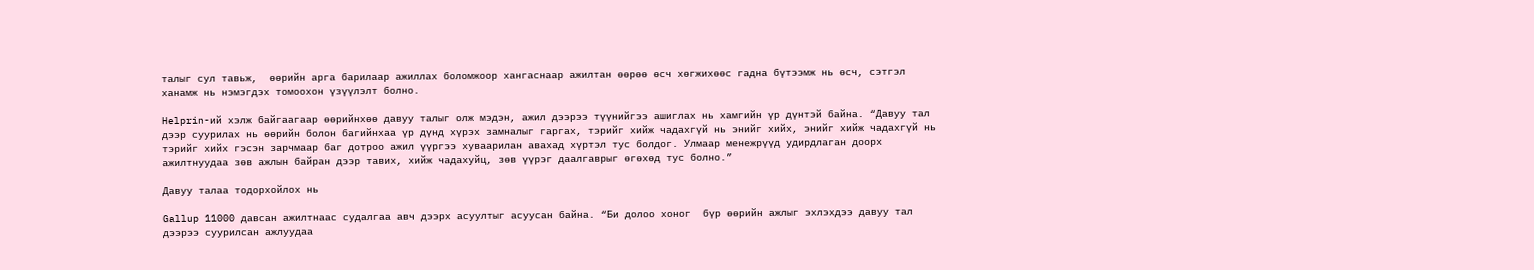талыг сул тавьж,  өөрийн арга барилаар ажиллах боломжоор хангаснаар ажилтан өөрөө өсч хөгжихөөс гадна бүтээмж нь өсч, сэтгэл ханамж нь нэмэгдэх томоохон үзүүлэлт болно.

Helprin-ий хэлж байгаагаар өөрийнхөө давуу талыг олж мэдэн, ажил дээрээ түүнийгээ ашиглах нь хамгийн үр дүнтэй байна. “Давуу тал дээр суурилах нь өөрийн болон багийнхаа үр дүнд хүрэх замналыг гаргах, тэрийг хийж чадахгүй нь энийг хийх, энийг хийж чадахгүй нь тэрийг хийх гэсэн зарчмаар баг дотроо ажил үүргээ хуваарилан авахад хүртэл тус болдог. Улмаар менежрүүд удирдлаган доорх ажилтнуудаа зөв ажлын байран дээр тавих, хийж чадахуйц, зөв үүрэг даалгаврыг өгөхөд тус болно.”

Давуу талаа тодорхойлох нь

Gallup 11000 давсан ажилтнаас судалгаа авч дээрх асуултыг асуусан байна. “Би долоо хоног  бүр өөрийн ажлыг эхлэхдээ давуу тал дээрээ суурилсан ажлуудаа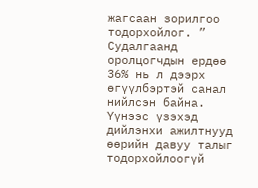жагсаан зорилгоо тодорхойлог. ” Судалгаанд оролцогчдын ердөө 36% нь л дээрх өгүүлбэртэй санал нийлсэн байна. Үүнээс үзэхэд дийлэнхи ажилтнууд өөрийн давуу талыг тодорхойлоогүй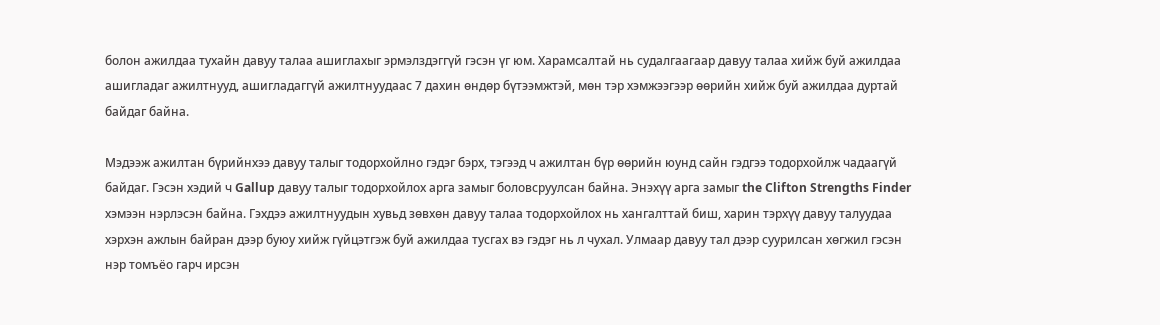болон ажилдаа тухайн давуу талаа ашиглахыг эрмэлздэггүй гэсэн үг юм. Харамсалтай нь судалгаагаар давуу талаа хийж буй ажилдаа ашигладаг ажилтнууд, ашигладаггүй ажилтнуудаас 7 дахин өндөр бүтээмжтэй, мөн тэр хэмжээгээр өөрийн хийж буй ажилдаа дуртай байдаг байна.

Мэдээж ажилтан бүрийнхээ давуу талыг тодорхойлно гэдэг бэрх, тэгээд ч ажилтан бүр өөрийн юунд сайн гэдгээ тодорхойлж чадаагүй байдаг. Гэсэн хэдий ч Gallup давуу талыг тодорхойлох арга замыг боловсруулсан байна. Энэхүү арга замыг the Clifton Strengths Finder хэмээн нэрлэсэн байна. Гэхдээ ажилтнуудын хувьд зөвхөн давуу талаа тодорхойлох нь хангалттай биш, харин тэрхүү давуу талуудаа хэрхэн ажлын байран дээр буюу хийж гүйцэтгэж буй ажилдаа тусгах вэ гэдэг нь л чухал. Улмаар давуу тал дээр суурилсан хөгжил гэсэн нэр томъёо гарч ирсэн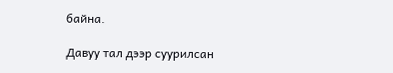байна.

Давуу тал дээр суурилсан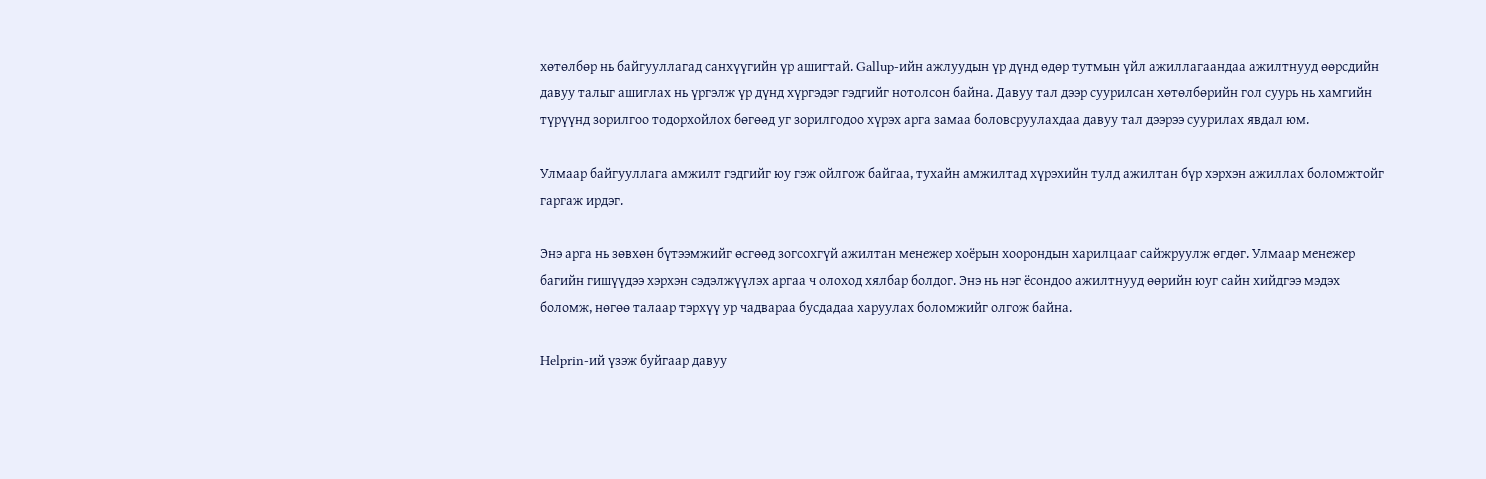хөтөлбөр нь байгууллагад санхүүгийн үр ашигтай. Gallup-ийн ажлуудын үр дүнд өдөр тутмын үйл ажиллагаандаа ажилтнууд өөрсдийн давуу талыг ашиглах нь үргэлж үр дүнд хүргэдэг гэдгийг нотолсон байна. Давуу тал дээр суурилсан хөтөлбөрийн гол суурь нь хамгийн түрүүнд зорилгоо тодорхойлох бөгөөд уг зорилгодоо хүрэх арга замаа боловсруулахдаа давуу тал дээрээ суурилах явдал юм.

Улмаар байгууллага амжилт гэдгийг юу гэж ойлгож байгаа, тухайн амжилтад хүрэхийн тулд ажилтан бүр хэрхэн ажиллах боломжтойг гаргаж ирдэг.

Энэ арга нь зөвхөн бүтээмжийг өсгөөд зогсохгүй ажилтан менежер хоёрын хоорондын харилцааг сайжруулж өгдөг. Улмаар менежер багийн гишүүдээ хэрхэн сэдэлжүүлэх аргаа ч олоход хялбар болдог. Энэ нь нэг ёсондоо ажилтнууд өөрийн юуг сайн хийдгээ мэдэх боломж, нөгөө талаар тэрхүү ур чадвараа бусдадаа харуулах боломжийг олгож байна.

Helprin-ий үзэж буйгаар давуу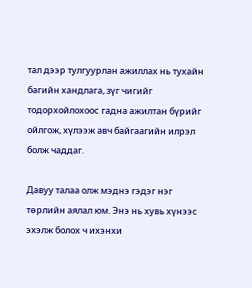тал дээр тулгуурлан ажиллах нь тухайн багийн хандлага, зүг чигийг тодорхойлохоос гадна ажилтан бүрийг ойлгож, хүлээж авч байгаагийн илрэл болж чаддаг.

Давуу талаа олж мэднэ гэдэг нэг төрлийн аялал юм. Энэ нь хувь хүнээс эхэлж болох ч ихэнхи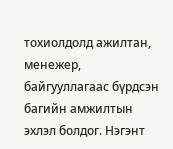тохиолдолд ажилтан, менежер, байгууллагаас бүрдсэн багийн амжилтын эхлэл болдог. Нэгэнт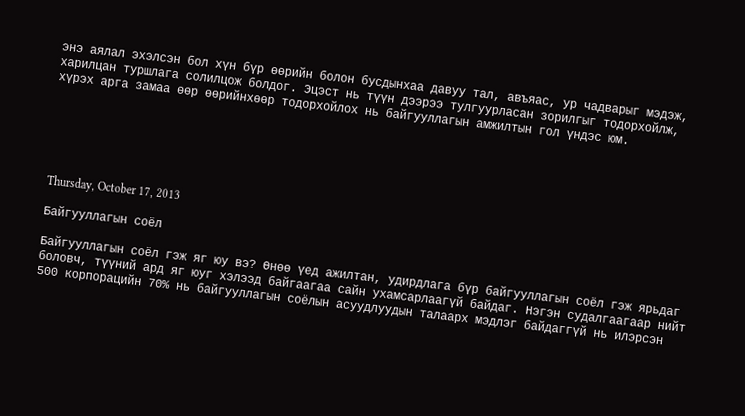энэ аялал эхэлсэн бол хүн бүр өөрийн болон бусдынхаа давуу тал, авъяас, ур чадварыг мэдэж, харилцан туршлага солилцож болдог. Эцэст нь түүн дээрээ тулгуурласан зорилгыг тодорхойлж, хүрэх арга замаа өөр өөрийнхөөр тодорхойлох нь байгууллагын амжилтын гол үндэс юм.






Thursday, October 17, 2013

Байгууллагын соёл

Байгууллагын соёл гэж яг юу вэ? Өнөө үед ажилтан, удирдлага бүр байгууллагын соёл гэж ярьдаг боловч, түүний ард яг юуг хэлээд байгаагаа сайн ухамсарлаагүй байдаг. Нэгэн судалгаагаар нийт 500 корпорацийн 70% нь байгууллагын соёлын асуудлуудын талаарх мэдлэг байдаггүй нь илэрсэн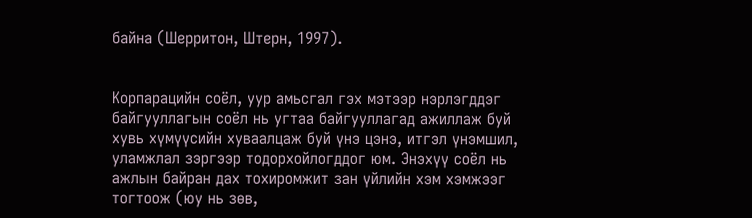байна (Шерритон, Штерн, 1997).


Корпарацийн соёл, уур амьсгал гэх мэтээр нэрлэгддэг байгууллагын соёл нь угтаа байгууллагад ажиллаж буй хувь хүмүүсийн хуваалцаж буй үнэ цэнэ, итгэл үнэмшил, уламжлал зэргээр тодорхойлогддог юм. Энэхүү соёл нь ажлын байран дах тохиромжит зан үйлийн хэм хэмжээг тогтоож (юу нь зөв,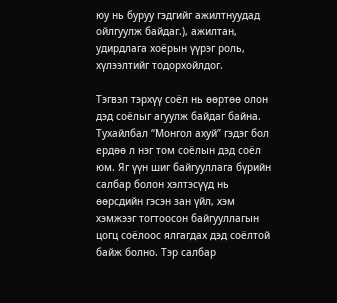юу нь буруу гэдгийг ажилтнуудад ойлгуулж байдаг.), ажилтан, удирдлага хоёрын үүрэг роль, хүлээлтийг тодорхойлдог.

Тэгвэл тэрхүү соёл нь өөртөө олон дэд соёлыг агуулж байдаг байна. Тухайлбал “Монгол ахуй” гэдэг бол ердөө л нэг том соёлын дэд соёл юм. Яг үүн шиг байгууллага бүрийн салбар болон хэлтэсүүд нь өөрсдийн гэсэн зан үйл, хэм хэмжээг тогтоосон байгууллагын цогц соёлоос ялгагдах дэд соёлтой байж болно. Тэр салбар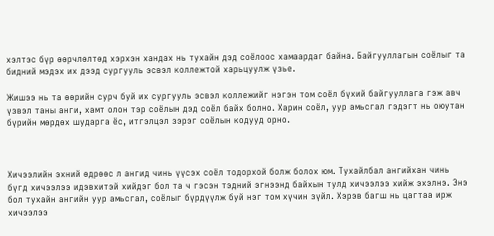хэлтэс бүр өөрчлөлтөд хэрхэн хандах нь тухайн дэд соёлоос хамаардаг байна. Байгууллагын соёлыг та бидний мэдэх их дээд сургууль эсвэл коллежтой харьцуулж үзье.

Жишээ нь та өөрийн сурч буй их сургууль эсвэл коллежийг нэгэн том соёл бүхий байгууллага гэж авч үзвэл таны анги, хамт олон тэр соёлын дэд соёл байх болно. Харин соёл, уур амьсгал гэдэгт нь оюутан бүрийн мөрдөх шударга ёс, итгэлцэл зэрэг соёлын кодууд орно.



Хичээлийн эхний өдрөөс л ангид чинь үүсэх соёл тодорхой болж болох юм. Тухайлбал ангийхан чинь бүгд хичээлээ идэвхитэй хийдэг бол та ч гэсэн тэдний эгнээнд байхын тулд хичээлээ хийж эхэлнэ. Энэ бол тухайн ангийн уур амьсгал, соёлыг бүрдүүлж буй нэг том хүчин зүйл. Хэрэв багш нь цагтаа ирж хичээлээ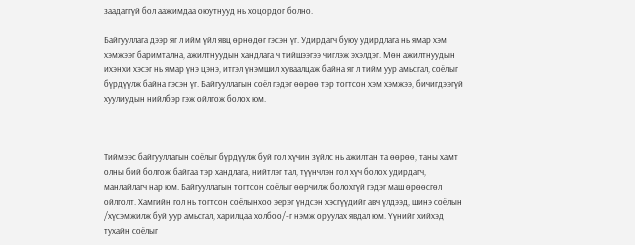заадаггүй бол аажимдаа оюутнууд нь хоцордог болно.

Байгууллага дээр яг л ийм үйл явц өрнөдөг гэсэн үг. Удирдагч буюу удирдлага нь ямар хэм хэмжээг баримтална, ажилтнуудын хандлага ч тийшээгээ чиглэж эхэлдэг. Мөн ажилтнуудын ихэнхи хэсэг нь ямар үнэ цэнэ, итгэл үнэмшил хуваалцаж байна яг л тийм уур амьсгал, соёлыг бүрдүүлж байна гэсэн үг. Байгууллагын соёл гэдэг өөрөө тэр тогтсон хэм хэмжээ, бичигдээгүй хуулиудын нийлбэр гэж ойлгож болох юм.



Тиймээс байгууллагын соёлыг бүрдүүлж буй гол хүчин зүйлс нь ажилтан та өөрөө, таны хамт олны бий болгож байгаа тэр хандлага, нийтлэг тал, түүнчлэн гол хүч болох удирдагч, манлайлагч нар юм. Байгууллагын тогтсон соёлыг өөрчилж болохгүй гэдэг маш өрөөсгөл ойлголт. Хамгийн гол нь тогтсон соёлынхоо эерэг үндсэн хэсгүүдийг авч үлдээд, шинэ соёлын /хүсэмжилж буй уур амьсгал, харилцаа холбоо/-г нэмж оруулах явдал юм. Үүнийг хийхэд тухайн соёлыг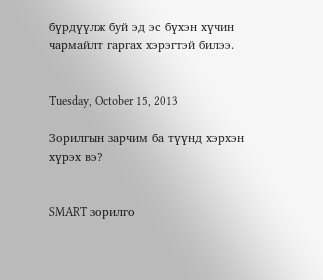бүрдүүлж буй эд эс бүхэн хүчин чармайлт гаргах хэрэгтэй билээ.


Tuesday, October 15, 2013

Зорилгын зарчим ба түүнд хэрхэн хүрэх вэ?


SMART зорилго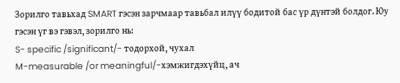Зорилго тавьхад SMART гэсэн зарчмаар тавьбал илүү бодитой бас үр дүнтэй болдог. Юу гэсэн үг вэ гэвэл, зорилго нь:
S- specific /significant/- тодорхой, чухал
M-measurable /or meaningful/-хэмжигдэхүйц, ач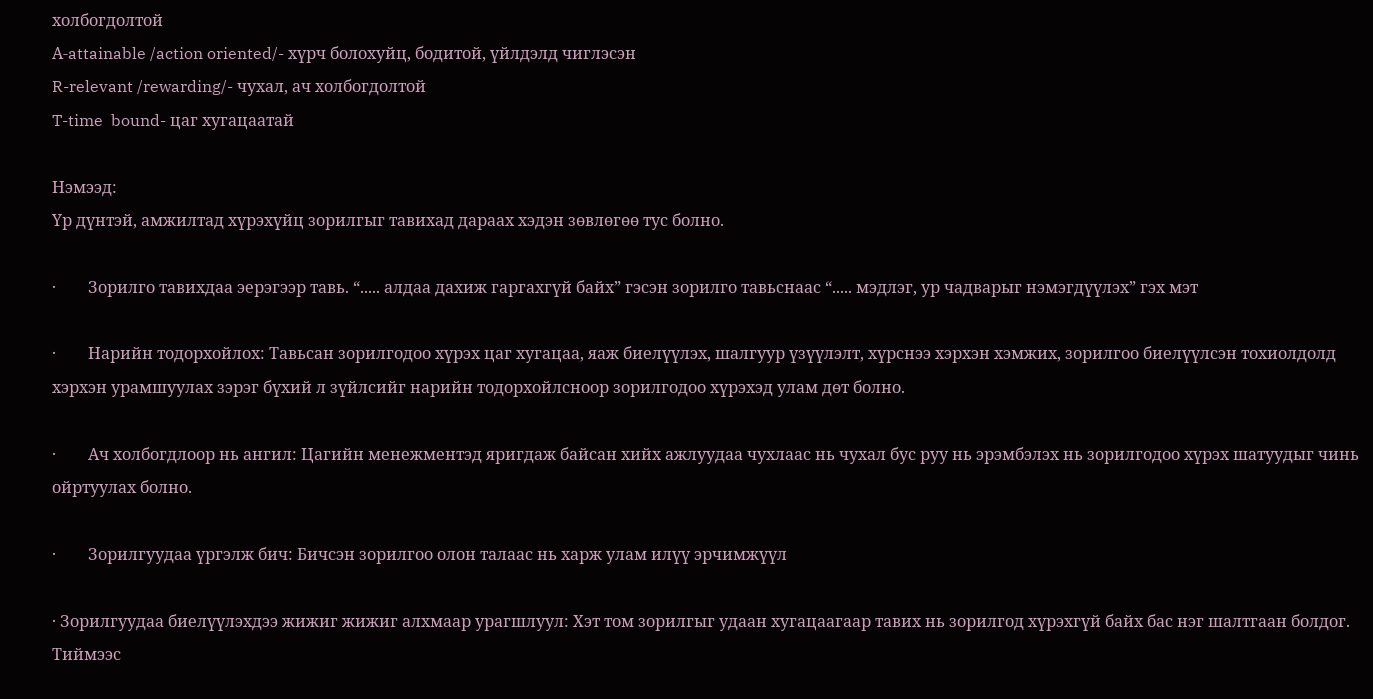холбогдолтой
А-attainable /action oriented/- хүрч болохуйц, бодитой, үйлдэлд чиглэсэн
R-relevant /rewarding/- чухал, ач холбогдолтой
T-time  bound- цаг хугацаатай

Нэмээд:
Үр дүнтэй, амжилтад хүрэхүйц зорилгыг тавихад дараах хэдэн зөвлөгөө тус болно.

·        Зорилго тавихдаа эерэгээр тавь. “..... алдаа дахиж гаргахгүй байх” гэсэн зорилго тавьснаас “..... мэдлэг, ур чадварыг нэмэгдүүлэх” гэх мэт

·        Нарийн тодорхойлох: Тавьсан зорилгодоо хүрэх цаг хугацаа, яаж биелүүлэх, шалгуур үзүүлэлт, хүрснээ хэрхэн хэмжих, зорилгоо биелүүлсэн тохиолдолд хэрхэн урамшуулах зэрэг бүхий л зүйлсийг нарийн тодорхойлсноор зорилгодоо хүрэхэд улам дөт болно.

·        Ач холбогдлоор нь ангил: Цагийн менежментэд яригдаж байсан хийх ажлуудаа чухлаас нь чухал бус руу нь эрэмбэлэх нь зорилгодоо хүрэх шатуудыг чинь ойртуулах болно.

·        Зорилгуудаа үргэлж бич: Бичсэн зорилгоо олон талаас нь харж улам илүү эрчимжүүл

· Зорилгуудаа биелүүлэхдээ жижиг жижиг алхмаар урагшлуул: Хэт том зорилгыг удаан хугацаагаар тавих нь зорилгод хүрэхгүй байх бас нэг шалтгаан болдог. Тиймээс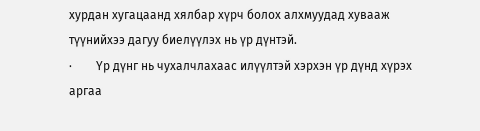хурдан хугацаанд хялбар хүрч болох алхмуудад хувааж түүнийхээ дагуу биелүүлэх нь үр дүнтэй.
·        Үр дүнг нь чухалчлахаас илүүлтэй хэрхэн үр дүнд хүрэх аргаа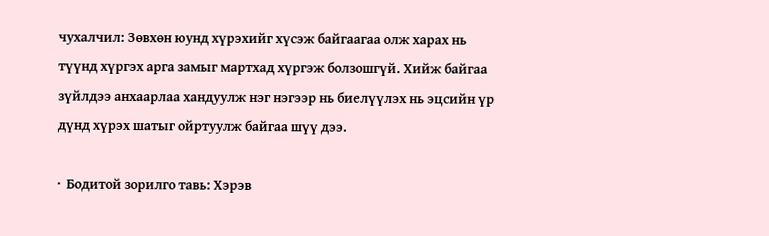чухалчил: Зөвхөн юунд хүрэхийг хүсэж байгаагаа олж харах нь түүнд хүргэх арга замыг мартхад хүргэж болзошгүй. Хийж байгаа зүйлдээ анхаарлаа хандуулж нэг нэгээр нь биелүүлэх нь эцсийн үр дүнд хүрэх шатыг ойртуулж байгаа шүү дээ.

·  Бодитой зорилго тавь: Хэрэв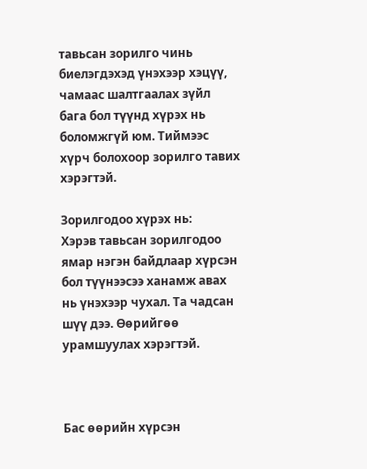тавьсан зорилго чинь биелэгдэхэд үнэхээр хэцүү, чамаас шалтгаалах зүйл бага бол түүнд хүрэх нь боломжгүй юм. Тиймээс хүрч болохоор зорилго тавих хэрэгтэй.

Зорилгодоо хүрэх нь:
Хэрэв тавьсан зорилгодоо ямар нэгэн байдлаар хүрсэн бол түүнээсээ ханамж авах нь үнэхээр чухал. Та чадсан шүү дээ. Өөрийгөө урамшуулах хэрэгтэй.



Бас өөрийн хүрсэн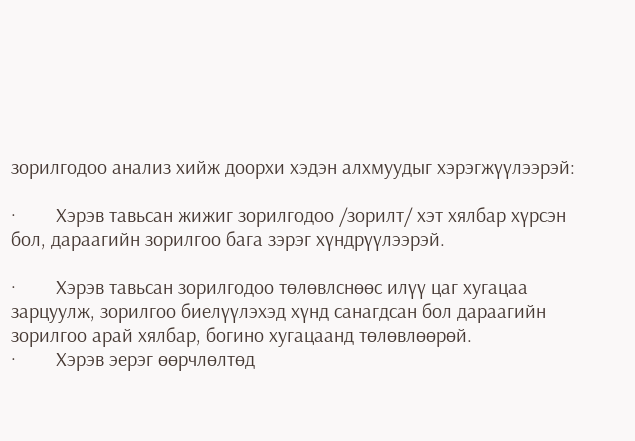зорилгодоо анализ хийж доорхи хэдэн алхмуудыг хэрэгжүүлээрэй:

·        Хэрэв тавьсан жижиг зорилгодоо /зорилт/ хэт хялбар хүрсэн бол, дараагийн зорилгоо бага зэрэг хүндрүүлээрэй.

·        Хэрэв тавьсан зорилгодоо төлөвлснөөс илүү цаг хугацаа зарцуулж, зорилгоо биелүүлэхэд хүнд санагдсан бол дараагийн зорилгоо арай хялбар, богино хугацаанд төлөвлөөрөй.
·        Хэрэв эерэг өөрчлөлтөд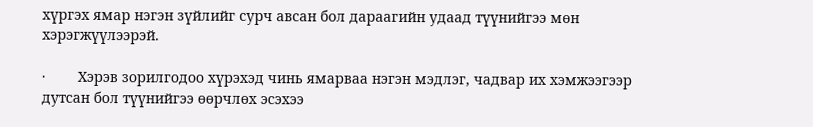хүргэх ямар нэгэн зүйлийг сурч авсан бол дараагийн удаад түүнийгээ мөн хэрэгжүүлээрэй.

·        Хэрэв зорилгодоо хүрэхэд чинь ямарваа нэгэн мэдлэг, чадвар их хэмжээгээр дутсан бол түүнийгээ өөрчлөх эсэхээ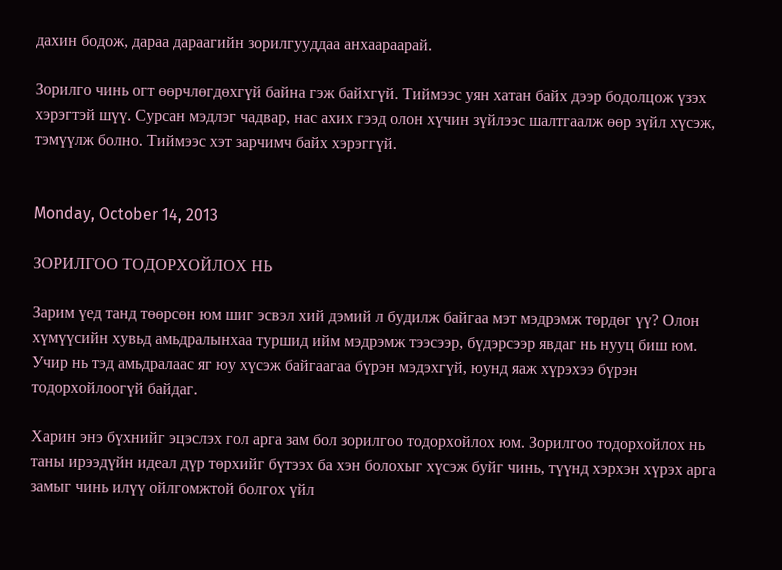дахин бодож, дараа дараагийн зорилгууддаа анхаараарай.

Зорилго чинь огт өөрчлөгдөхгүй байна гэж байхгүй. Тиймээс уян хатан байх дээр бодолцож үзэх хэрэгтэй шүү. Сурсан мэдлэг чадвар, нас ахих гээд олон хүчин зүйлээс шалтгаалж өөр зүйл хүсэж, тэмүүлж болно. Тиймээс хэт зарчимч байх хэрэггүй.


Monday, October 14, 2013

ЗОРИЛГОО ТОДОРХОЙЛОХ НЬ

Зарим үед танд төөрсөн юм шиг эсвэл хий дэмий л будилж байгаа мэт мэдрэмж төрдөг үү? Олон хүмүүсийн хувьд амьдралынхаа туршид ийм мэдрэмж тээсээр, бүдэрсээр явдаг нь нууц биш юм. Учир нь тэд амьдралаас яг юу хүсэж байгаагаа бүрэн мэдэхгүй, юунд яаж хүрэхээ бүрэн тодорхойлоогүй байдаг.

Харин энэ бүхнийг эцэслэх гол арга зам бол зорилгоо тодорхойлох юм. Зорилгоо тодорхойлох нь таны ирээдүйн идеал дүр төрхийг бүтээх ба хэн болохыг хүсэж буйг чинь, түүнд хэрхэн хүрэх арга замыг чинь илүү ойлгомжтой болгох үйл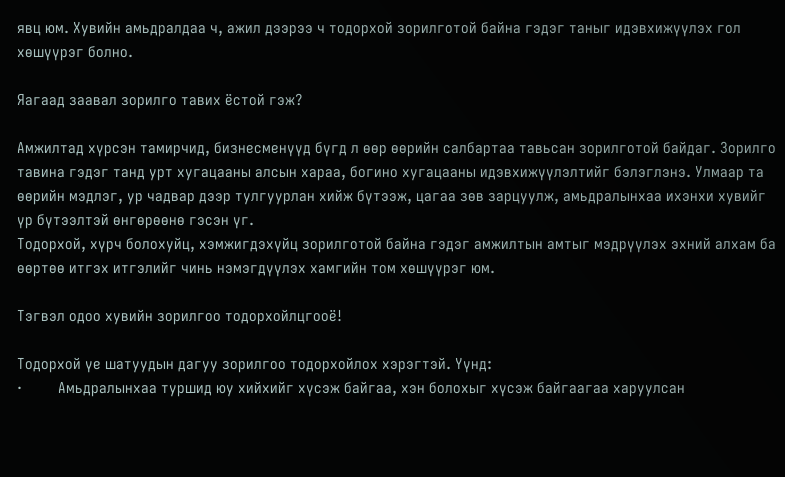явц юм. Хувийн амьдралдаа ч, ажил дээрээ ч тодорхой зорилготой байна гэдэг таныг идэвхижүүлэх гол хөшүүрэг болно.

Яагаад заавал зорилго тавих ёстой гэж?

Амжилтад хүрсэн тамирчид, бизнесменүүд бүгд л өөр өөрийн салбартаа тавьсан зорилготой байдаг. Зорилго тавина гэдэг танд урт хугацааны алсын хараа, богино хугацааны идэвхижүүлэлтийг бэлэглэнэ. Улмаар та өөрийн мэдлэг, ур чадвар дээр тулгуурлан хийж бүтээж, цагаа зөв зарцуулж, амьдралынхаа ихэнхи хувийг үр бүтээлтэй өнгөрөөнө гэсэн үг.
Тодорхой, хүрч болохуйц, хэмжигдэхүйц зорилготой байна гэдэг амжилтын амтыг мэдрүүлэх эхний алхам ба өөртөө итгэх итгэлийг чинь нэмэгдүүлэх хамгийн том хөшүүрэг юм.

Тэгвэл одоо хувийн зорилгоо тодорхойлцгооё!

Тодорхой үе шатуудын дагуу зорилгоо тодорхойлох хэрэгтэй. Үүнд:
·         Амьдралынхаа туршид юу хийхийг хүсэж байгаа, хэн болохыг хүсэж байгаагаа харуулсан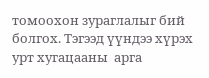томоохон зураглалыг бий болгох. Тэгээд үүндээ хүрэх урт хугацааны  арга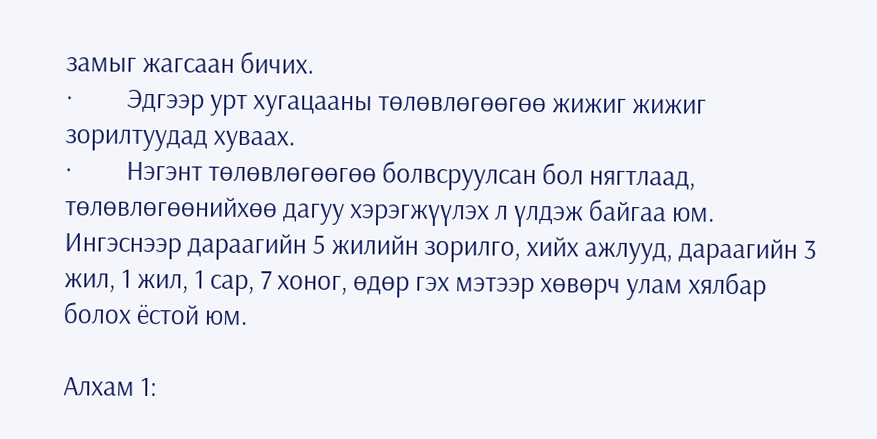замыг жагсаан бичих.
·         Эдгээр урт хугацааны төлөвлөгөөгөө жижиг жижиг зорилтуудад хуваах.
·         Нэгэнт төлөвлөгөөгөө болвсруулсан бол нягтлаад, төлөвлөгөөнийхөө дагуу хэрэгжүүлэх л үлдэж байгаа юм.
Ингэснээр дараагийн 5 жилийн зорилго, хийх ажлууд, дараагийн 3 жил, 1 жил, 1 сар, 7 хоног, өдөр гэх мэтээр хөвөрч улам хялбар болох ёстой юм.

Алхам 1: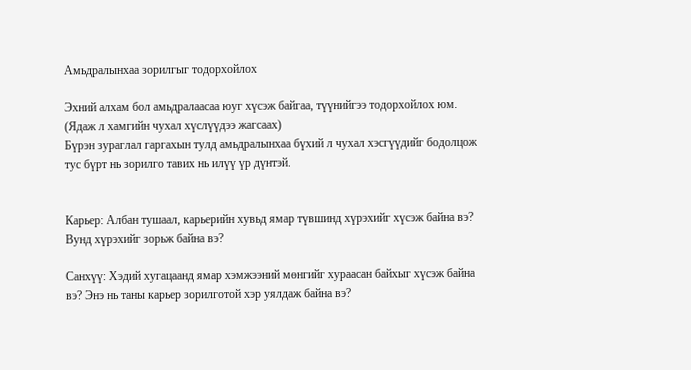Амьдралынхаа зорилгыг тодорхойлох

Эхний алхам бол амьдралаасаа юуг хүсэж байгаа, түүнийгээ тодорхойлох юм. (Ядаж л хамгийн чухал хүслүүдээ жагсаах)
Бүрэн зураглал гаргахын тулд амьдралынхаа бүхий л чухал хэсгүүдийг бодолцож тус бүрт нь зорилго тавих нь илүү үр дүнтэй.


Карьер: Албан тушаал, карьерийн хувьд ямар түвшинд хүрэхийг хүсэж байна вэ? Вунд хүрэхийг зорьж байна вэ?

Санхүү: Хэдий хугацаанд ямар хэмжээний мөнгийг хураасан байхыг хүсэж байна вэ? Энэ нь таны карьер зорилготой хэр уялдаж байна вэ?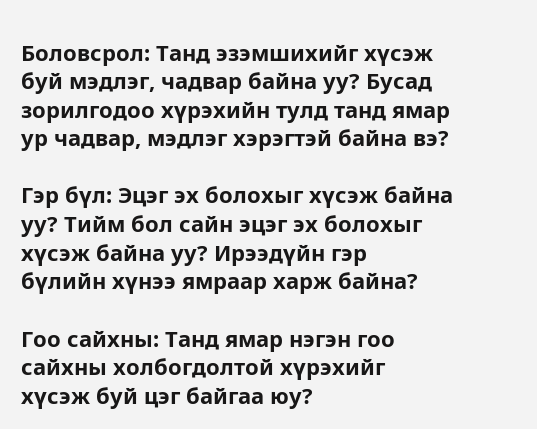Боловсрол: Танд эзэмшихийг хүсэж буй мэдлэг, чадвар байна уу? Бусад зорилгодоо хүрэхийн тулд танд ямар ур чадвар, мэдлэг хэрэгтэй байна вэ?

Гэр бүл: Эцэг эх болохыг хүсэж байна уу? Тийм бол сайн эцэг эх болохыг хүсэж байна уу? Ирээдүйн гэр бүлийн хүнээ ямраар харж байна?

Гоо сайхны: Танд ямар нэгэн гоо сайхны холбогдолтой хүрэхийг хүсэж буй цэг байгаа юу?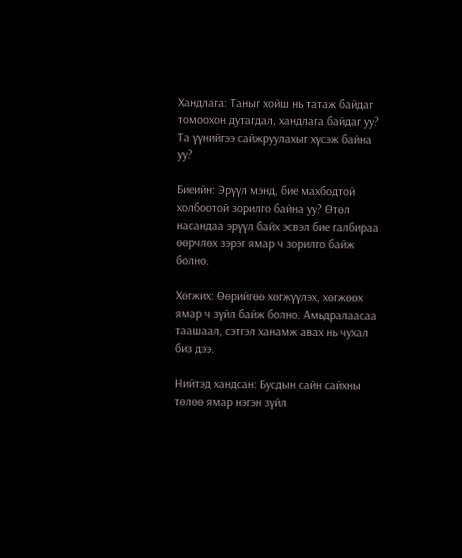Хандлага: Таныг хойш нь татаж байдаг томоохон дутагдал, хандлага байдаг уу? Та үүнийгээ сайжруулахыг хүсэж байна уу?

Биеийн: Эрүүл мэнд, бие махбодтой холбоотой зорилго байна уу? Өтөл насандаа эрүүл байх эсвэл бие галбираа өөрчлөх зэрэг ямар ч зорилго байж болно.

Хөгжих: Өөрийгөө хөгжүүлэх, хөгжөөх ямар ч зүйл байж болно. Амьдралаасаа таашаал, сэтгэл ханамж авах нь чухал биз дээ.

Нийтэд хандсан: Бусдын сайн сайхны төлөө ямар нэгэн зүйл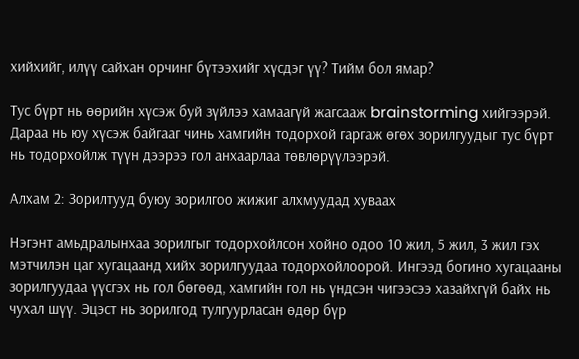хийхийг, илүү сайхан орчинг бүтээхийг хүсдэг үү? Тийм бол ямар?

Тус бүрт нь өөрийн хүсэж буй зүйлээ хамаагүй жагсааж brainstorming хийгээрэй. Дараа нь юу хүсэж байгааг чинь хамгийн тодорхой гаргаж өгөх зорилгуудыг тус бүрт нь тодорхойлж түүн дээрээ гол анхаарлаа төвлөрүүлээрэй.

Алхам 2: Зорилтууд буюу зорилгоо жижиг алхмуудад хуваах

Нэгэнт амьдралынхаа зорилгыг тодорхойлсон хойно одоо 10 жил, 5 жил, 3 жил гэх мэтчилэн цаг хугацаанд хийх зорилгуудаа тодорхойлоорой. Ингээд богино хугацааны зорилгуудаа үүсгэх нь гол бөгөөд, хамгийн гол нь үндсэн чигээсээ хазайхгүй байх нь чухал шүү. Эцэст нь зорилгод тулгуурласан өдөр бүр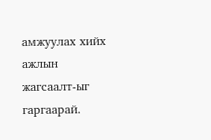амжуулах хийх ажлын жагсаалт-ыг гаргаарай.